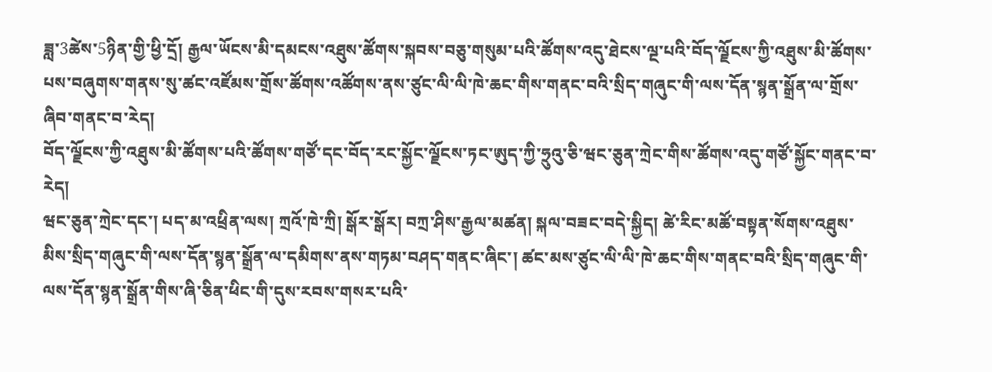ཟླ་3ཚེས་5ཉིན་གྱི་ཕྱི་དྲོ། རྒྱལ་ཡོངས་མི་དམངས་འཐུས་ཚོགས་སྐབས་བཅུ་གསུམ་པའི་ཚོགས་འདུ་ཐེངས་ལྔ་པའི་བོད་ལྗོངས་ཀྱི་འཐུས་མི་ཚོགས་པས་བཞུགས་གནས་སུ་ཚང་འཛོམས་གྲོས་ཚོགས་འཚོགས་ནས་ཙུང་ལི་ལི་ཁེ་ཆང་གིས་གནང་བའི་སྲིད་གཞུང་གི་ལས་དོན་སྙན་སྒྲོན་ལ་གྲོས་ཞིབ་གནང་བ་རེད།
བོད་ལྗོངས་ཀྱི་འཐུས་མི་ཚོགས་པའི་ཚོགས་གཙོ་དང་བོད་རང་སྐྱོང་ལྗོངས་ཏང་ཨུད་ཀྱི་ཧྲུའུ་ཅི་ཝང་ཅུན་ཀྲེང་གིས་ཚོགས་འདུ་གཙོ་སྐྱོང་གནང་བ་རེད།
ཝང་ཅུན་ཀྲེང་དང་། པད་མ་འཕྲིན་ལས། ཀྲའོ་ཁེ་ཀྲི། སྒོར་སྒོར། བཀྲ་ཤིས་རྒྱལ་མཚན། སྐལ་བཟང་བདེ་སྐྱིད། ཚེ་རིང་མཚོ་བསྟན་སོགས་འཐུས་མིས་སྲིད་གཞུང་གི་ལས་དོན་སྙན་སྒྲོན་ལ་དམིགས་ནས་གཏམ་བཤད་གནང་ཞིང་། ཚང་མས་ཙུང་ལི་ལི་ཁེ་ཆང་གིས་གནང་བའི་སྲིད་གཞུང་གི་ལས་དོན་སྙན་སྒྲོན་གིས་ཞི་ཅིན་ཕིང་གི་དུས་རབས་གསར་པའི་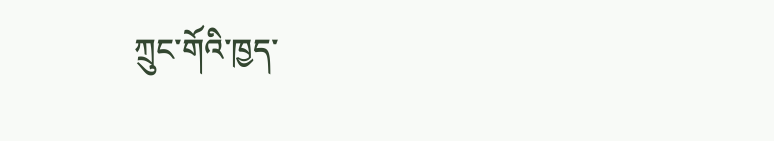ཀྲུང་གོའི་ཁྱད་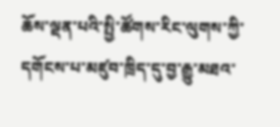ཆོས་ལྡན་པའི་སྤྱི་ཚོགས་རིང་ལུགས་ཀྱི་དགོངས་པ་མཛུབ་ཁྲིད་དུ་བྱ་རྒྱུ་མཐའ་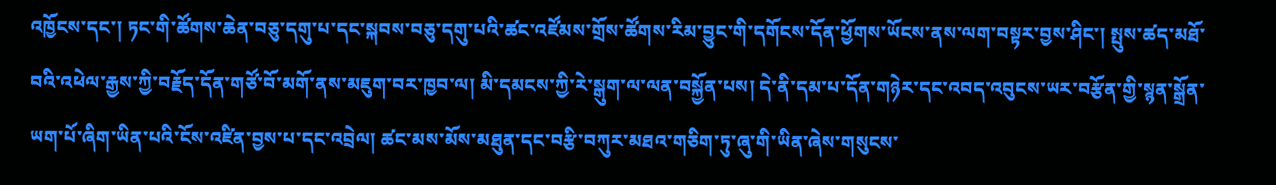འཁྱོངས་དང་། ཏང་གི་ཚོགས་ཆེན་བཅུ་དགུ་པ་དང་སྐབས་བཅུ་དགུ་པའི་ཚང་འཛོམས་གྲོས་ཚོགས་རིམ་བྱུང་གི་དགོངས་དོན་ཕྱོགས་ཡོངས་ནས་ལག་བསྟར་བྱས་ཤིང་། སྤུས་ཚད་མཐོ་བའི་འཕེལ་རྒྱས་ཀྱི་བརྗོད་དོན་གཙོ་བོ་མགོ་ནས་མཇུག་བར་ཁྱབ་ལ། མི་དམངས་ཀྱི་རེ་སྒུག་ལ་ལན་བསྐྱོན་པས། དེ་ནི་དམ་པ་དོན་གཉེར་དང་འབད་འབུངས་ཡར་བརྩོན་གྱི་སྙན་སྒྲོན་ཡག་པོ་ཞིག་ཡིན་པའི་ངོས་འཛིན་བྱས་པ་དང་འབྲེལ། ཚང་མས་མོས་མཐུན་དང་བརྩི་བཀུར་མཐའ་གཅིག་ཏུ་ཞུ་གི་ཡིན་ཞེས་གསུངས་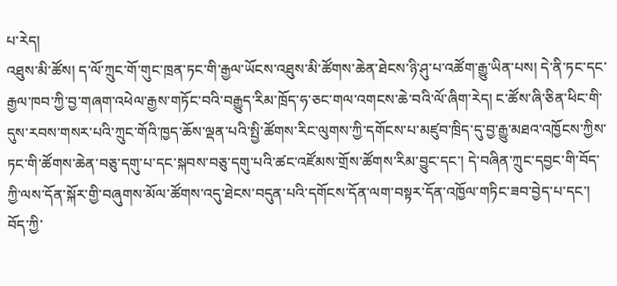པ་རེད།
འཐུས་མི་ཚོས། ད་ལོ་ཀྲུང་གོ་གུང་ཁྲན་ཏང་གི་རྒྱལ་ཡོངས་འཐུས་མི་ཚོགས་ཆེན་ཐེངས་ཉི་ཤུ་པ་འཚོག་རྒྱུ་ཡིན་པས། དེ་ནི་ཏང་དང་རྒྱལ་ཁབ་ཀྱི་བྱ་གཞག་འཕེལ་རྒྱས་གཏོང་བའི་བརྒྱུད་རིམ་ཁྲོད་ཧ་ཅང་གལ་འགངས་ཆེ་བའི་ལོ་ཞིག་རེད། ང་ཚོས་ཞི་ཅིན་ཕིང་གི་དུས་རབས་གསར་པའི་ཀྲུང་གོའི་ཁྱད་ཆོས་ལྡན་པའི་སྤྱི་ཚོགས་རིང་ལུགས་ཀྱི་དགོངས་པ་མཛུབ་ཁྲིད་དུ་བྱ་རྒྱུ་མཐའ་འཁྱོངས་ཀྱིས་ཏང་གི་ཚོགས་ཆེན་བཅུ་དགུ་པ་དང་སྐབས་བཅུ་དགུ་པའི་ཚང་འཛོམས་གྲོས་ཚོགས་རིམ་བྱུང་དང་། དེ་བཞིན་ཀྲུང་དབྱང་གི་བོད་ཀྱི་ལས་དོན་སྐོར་གྱི་བཞུགས་མོལ་ཚོགས་འདུ་ཐེངས་བདུན་པའི་དགོངས་དོན་ལག་བསྟར་དོན་འཁྱོལ་གཏིང་ཟབ་བྱེད་པ་དང་། བོད་ཀྱི་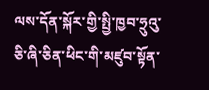ལས་དོན་སྐོར་གྱི་སྤྱི་ཁྱབ་ཧྲུའུ་ཅི་ཞི་ཅིན་ཕིང་གི་མཛུབ་སྟོན་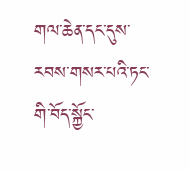གལ་ཆེན་དང་དུས་རབས་གསར་པའི་ཏང་གི་བོད་སྐྱོང་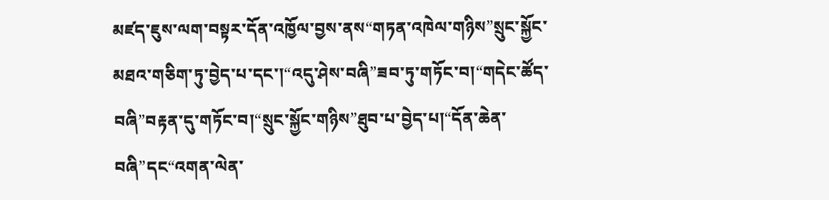མཛད་ཇུས་ལག་བསྟར་དོན་འཁྱོལ་བྱས་ནས“གཏན་འཁེལ་གཉིས”སྲུང་སྐྱོང་མཐའ་གཅིག་ཏུ་བྱེད་པ་དང་།“འདུ་ཤེས་བཞི”ཟབ་ཏུ་གཏོང་བ།“གདེང་ཚོད་བཞི”བརྟན་དུ་གཏོང་བ།“སྲུང་སྐྱོང་གཉིས”ཐུབ་པ་བྱེད་པ།“དོན་ཆེན་བཞི”དང“འགན་ལེན་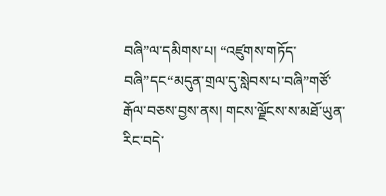བཞི”ལ་དམིགས་པ། “འཛུགས་གཏོད་བཞི”དང“མདུན་གྲལ་དུ་སླེབས་པ་བཞི”གཙོ་རྒོལ་བཅས་བྱས་ནས། གངས་ལྗོངས་ས་མཐོ་ཡུན་རིང་བདེ་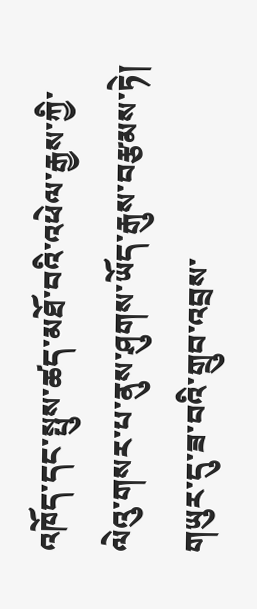འཁོད་དང་སྤུས་ཚད་མཐོ་བའི་འཕེལ་རྒྱས་ཀྱི་ལེའུ་གསར་པ་ནུས་ཤུགས་ཡོད་རྒུས་བརྩམས་ཏེ། གཡུར་དུ་ཟ་བའི་གྲུབ་འབྲས་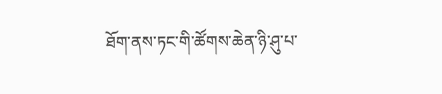ཐོག་ནས་ཏང་གི་ཚོགས་ཆེན་ཉི་ཤུ་པ་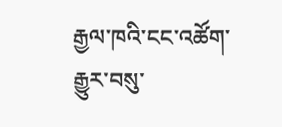རྒྱལ་ཁའི་ངང་འཚོག་རྒྱུར་བསུ་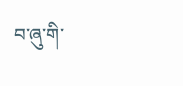བ་ཞུ་གི་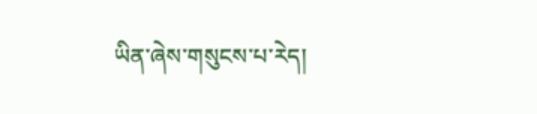ཡིན་ཞེས་གསུངས་པ་རེད།